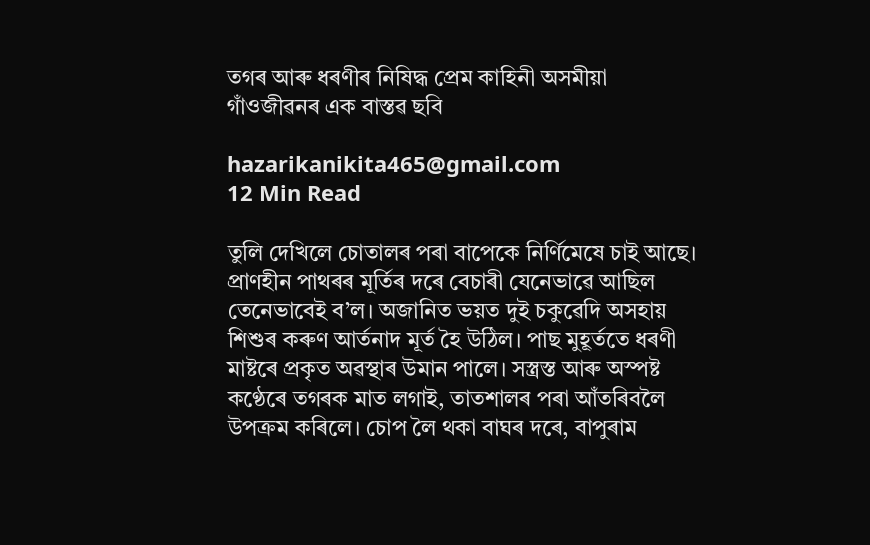তগৰ আৰু ধৰণীৰ নিষিদ্ধ প্রেম কাহিনী অসমীয়া গাঁওজীৱনৰ এক বাস্তৱ ছবি

hazarikanikita465@gmail.com
12 Min Read

তুলি দেখিলে চোতালৰ পৰা বাপেকে নির্ণিমেষে চাই আছে। প্রাণহীন পাথৰৰ মূৰ্তিৰ দৰে বেচাৰী যেনেভাৱে আছিল তেনেভাবেই ব’ল। অজানিত ভয়ত দুই চকুৱেদি অসহায় শিশুৰ কৰুণ আর্তনাদ মূর্ত হৈ উঠিল। পাছ মুহূৰ্ততে ধৰণী মাষ্টৰে প্ৰকৃত অৱস্থাৰ উমান পালে। সস্ত্ৰস্ত আৰু অস্পষ্ট কণ্ঠেৰে তগৰক মাত লগাই, তাতশালৰ পৰা আঁতৰিবলৈ উপক্ৰম কৰিলে। চোপ লৈ থকা বাঘৰ দৰে, বাপুৰাম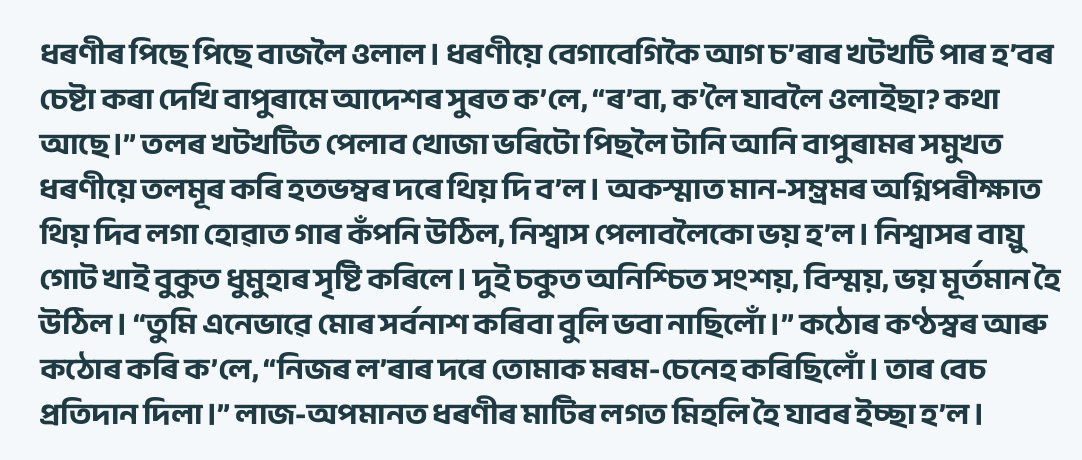ধৰণীৰ পিছে পিছে বাজলৈ ওলাল। ধৰণীয়ে বেগাবেগিকৈ আগ চ’ৰাৰ খটখটি পাৰ হ’বৰ চেষ্টা কৰা দেখি বাপুৰামে আদেশৰ সুৰত ক’লে, “ৰ’বা, ক’লৈ যাবলৈ ওলাইছা? কথা আছে।” তলৰ খটখটিত পেলাব খোজা ভৰিটো পিছলৈ টানি আনি বাপুৰামৰ সমুখত ধৰণীয়ে তলমূৰ কৰি হতভম্বৰ দৰে থিয় দি ব’ল। অকস্মাত মান-সম্ভ্রমৰ অগ্নিপৰীক্ষাত থিয় দিব লগা হোৱাত গাৰ কঁপনি উঠিল, নিশ্বাস পেলাবলৈকো ভয় হ’ল। নিশ্বাসৰ বায়ু গোট খাই বুকুত ধুমুহাৰ সৃষ্টি কৰিলে। দুই চকুত অনিশ্চিত সংশয়, বিস্ময়, ভয় মূর্তমান হৈ উঠিল। “তুমি এনেভাৱে মোৰ সর্বনাশ কৰিবা বুলি ভবা নাছিলোঁ।” কঠোৰ কণ্ঠস্বৰ আৰু কঠোৰ কৰি ক’লে, “নিজৰ ল’ৰাৰ দৰে তোমাক মৰম-চেনেহ কৰিছিলোঁ। তাৰ বেচ প্রতিদান দিলা।” লাজ-অপমানত ধৰণীৰ মাটিৰ লগত মিহলি হৈ যাবৰ ইচ্ছা হ’ল।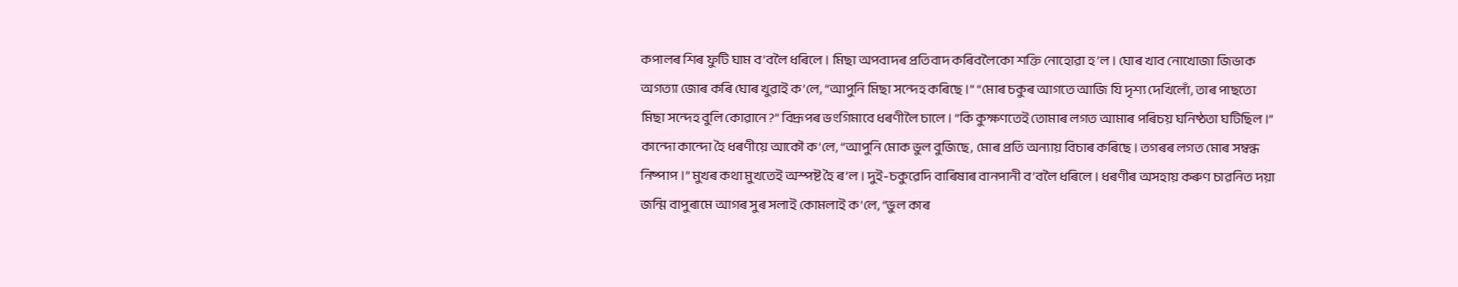কপালৰ শিৰ ফুটি ঘাম ব’বলৈ ধৰিলে। মিছা অপবাদৰ প্ৰতিবাদ কৰিবলৈকো শক্তি নোহোৱা হ’ল। ঘোৰ খাব নোখোজা জিভাক অগত্যা জোৰ কৰি ঘোৰ খুৱাই ক’লে, “আপুনি মিছা সন্দেহ কৰিছে।” “মোৰ চকুৰ আগতে আজি যি দৃশ্য দেখিলোঁ, তাৰ পাছতো মিছা সন্দেহ বুলি কোৱানে?” বিদ্রূপৰ ভংগিমাবে ধৰণীলৈ চালে। “কি কুক্ষণতেই তোমাৰ লগত আমাৰ পৰিচয় ঘনিষ্ঠতা ঘটিছিল।” কান্দো কান্দো হৈ ধৰণীয়ে আকৌ ক’লে, “আপুনি মোক ভুল বুজিছে, মোৰ প্রতি অন্যায় বিচাৰ কৰিছে। তগৰৰ লগত মোৰ সম্বন্ধ নিষ্পাপ।” মুখৰ কথা মুখতেই অস্পষ্ট হৈ ৰ’ল। দুই-চকুৱেদি বাৰিষাৰ বানপানী ব’বলৈ ধৰিলে। ধৰণীৰ অসহায় কৰুণ চাৱনিত দয়া জন্মি বাপুৰামে আগৰ সুৰ সলাই কোমলাই ক’লে, “ভুল কাৰ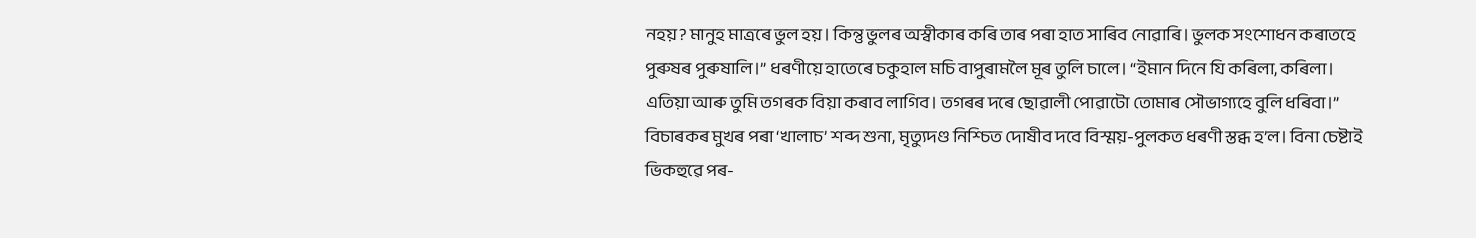নহয়? মানুহ মাত্ৰৰে ভুল হয়। কিন্তু ভুলৰ অস্বীকাৰ কৰি তাৰ পৰা হাত সাৰিব নোৱাৰি। ভুলক সংশোধন কৰাতহে পুৰুষৰ পুৰুষালি।” ধৰণীয়ে হাতেৰে চকুহাল মচি বাপুৰামলৈ মূৰ তুলি চালে। “ইমান দিনে যি কৰিলা, কৰিলা। এতিয়া আৰু তুমি তগৰক বিয়া কৰাব লাগিব। তগৰৰ দৰে ছোৱালী পোৱাটো তোমাৰ সৌভাগ্যহে বুলি ধৰিবা।” বিচাৰকৰ মুখৰ পৰা ‘খালাচ’ শব্দ শুনা, মৃত্যুদণ্ড নিশ্চিত দোষীব দবে বিস্ময়-পুলকত ধৰণী স্তব্ধ হ’ল। বিনা চেষ্টাই ভিকহুৱে পৰ-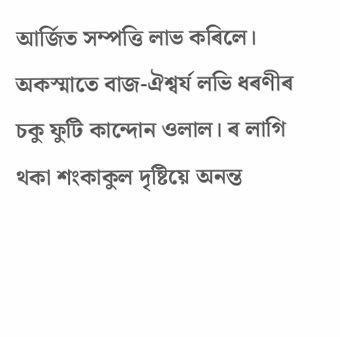আর্জিত সম্পত্তি লাভ কৰিলে। অকস্মাতে বাজ-ঐশ্বর্য লভি ধৰণীৰ চকু ফুটি কান্দোন ওলাল। ৰ লাগি থকা শংকাকুল দৃষ্টিয়ে অনন্ত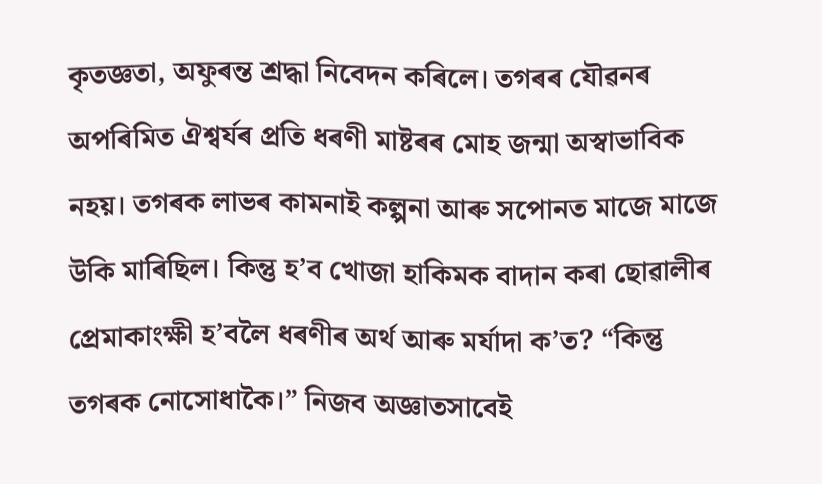কৃতজ্ঞতা, অফুৰন্ত শ্রদ্ধা নিবেদন কৰিলে। তগৰৰ যৌৱনৰ অপৰিমিত ঐশ্বৰ্যৰ প্ৰতি ধৰণী মাষ্টৰৰ মোহ জন্মা অস্বাভাবিক নহয়। তগৰক লাভৰ কামনাই কল্পনা আৰু সপোনত মাজে মাজে উকি মাৰিছিল। কিন্তু হ’ব খোজা হাকিমক বাদান কৰা ছোৱালীৰ প্ৰেমাকাংক্ষী হ’বলৈ ধৰণীৰ অৰ্থ আৰু মর্যাদা ক’ত? “কিন্তু তগৰক নোসোধাকৈ।” নিজব অজ্ঞাতসাবেই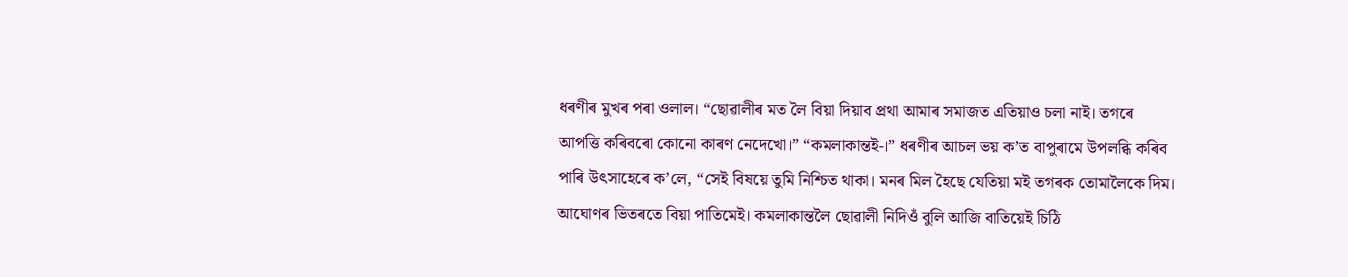ধৰণীৰ মুখৰ পৰা ওলাল। “ছোৱালীৰ মত লৈ বিয়া দিয়াব প্রথা আমাৰ সমাজত এতিয়াও চলা নাই। তগৰে আপত্তি কৰিবৰো কোনো কাৰণ নেদেখো।” “কমলাকান্তই-।” ধৰণীৰ আচল ভয় ক’ত বাপুৰামে উপলব্ধি কৰিব পাৰি উৎসাহেৰে ক’লে, “সেই বিষয়ে তুমি নিশ্চিত থাকা। মনৰ মিল হৈছে যেতিয়া মই তগৰক তোমালৈকে দিম। আঘোণৰ ভিতৰতে বিয়া পাতিমেই। কমলাকান্তলৈ ছোৱালী নিদিওঁ বুলি আজি বাতিয়েই চিঠি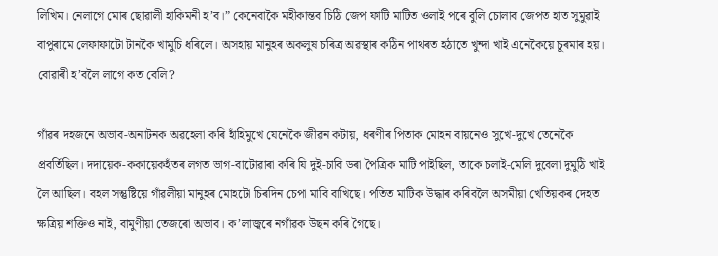লিখিম। নেলাগে মোৰ ছোৱালী হাকিমনী হ’ব।” কেনেবাকৈ মহীকান্তব চিঠি জেপ ফাটি মাটিত ওলাই পৰে বুলি চোলাব জেপত হাত সুমুৱাই বাপুৰামে লেফাফাটো টানকৈ খামুচি ধৰিলে। অসহায় মানুহৰ অকলুষ চৰিত্ৰ অৱস্থাৰ কঠিন পাথৰত হঠাতে খুন্দা খাই এনেকৈয়ে চূৰমাৰ হয়। বোৱাৰী হ’বলৈ লাগে কত বেলি?

গাঁৱৰ দহজনে অভাব-অনাটনক অৱহেলা কৰি হাঁহিমুখে যেনেকৈ জীৱন কটায়, ধৰণীৰ পিতাক মোহন বায়নেও সুখে-দুখে তেনেকৈ প্রবর্তিছিল। দদায়েক-ককায়েকহঁতৰ লগত ভাগ-বাটোৱাৰা কৰি যি দুই-চাবি ডৰা পৈত্রিক মাটি পাইছিল, তাকে চলাই-মেলি দুবেলা দুমুঠি খাই লৈ আছিল। বহল সন্তুষ্টিয়ে গাঁৱলীয়া মানুহৰ মোহটো চিৰদিন চেপা মাবি বাখিছে। পতিত মাটিক উদ্ধাৰ কৰিবলৈ অসমীয়া খেতিয়কৰ দেহত ক্ষত্রিয় শক্তিও নাই, বামুণীয়া তেজৰো অভাব। ক’লাজ্বৰে নগাঁৱক উছন কৰি গৈছে।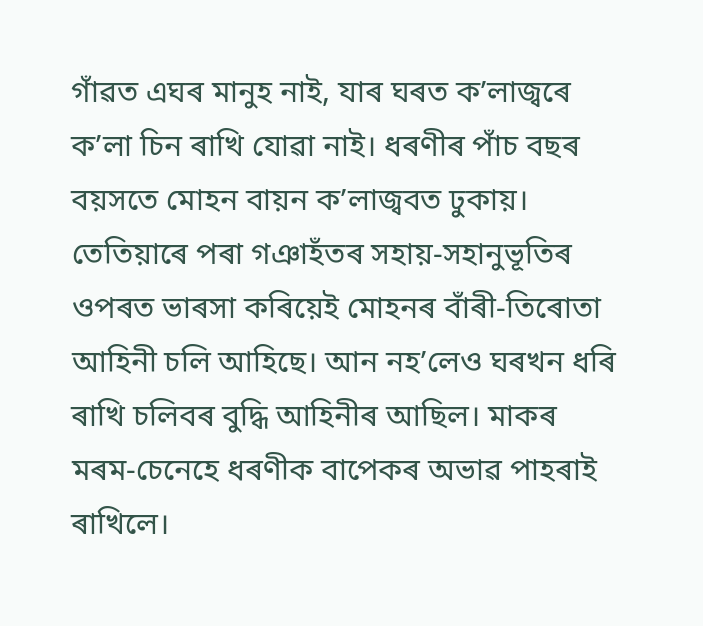গাঁৱত এঘৰ মানুহ নাই, যাৰ ঘৰত ক’লাজ্বৰে ক’লা চিন ৰাখি যোৱা নাই। ধৰণীৰ পাঁচ বছৰ বয়সতে মোহন বায়ন ক’লাজ্ববত ঢুকায়। তেতিয়াৰে পৰা গঞাহঁতৰ সহায়-সহানুভূতিৰ ওপৰত ভাৰসা কৰিয়েই মোহনৰ বাঁৰী-তিৰোতা আহিনী চলি আহিছে। আন নহ’লেও ঘৰখন ধৰি ৰাখি চলিবৰ বুদ্ধি আহিনীৰ আছিল। মাকৰ মৰম-চেনেহে ধৰণীক বাপেকৰ অভাৱ পাহৰাই ৰাখিলে।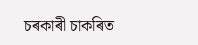চৰকাৰী চাকৰিত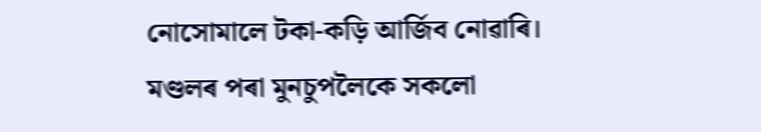নোসোমালে টকা-কড়ি আৰ্জিব নোৱাৰি। মণ্ডলৰ পৰা মুনচুপলৈকে সকলো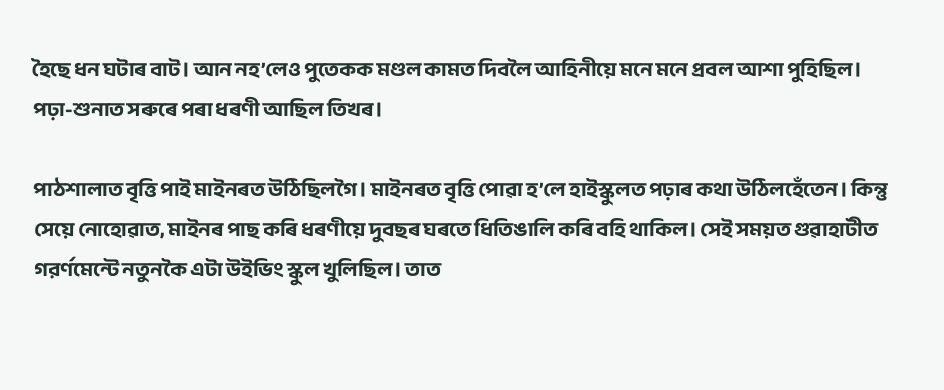হৈছে ধন ঘটাৰ বাট। আন নহ’লেও পুতেকক মণ্ডল কামত দিবলৈ আহিনীয়ে মনে মনে প্রবল আশা পুহিছিল। পঢ়া-শুনাত সৰুৰে পৰা ধৰণী আছিল তিখৰ।

পাঠশালাত বৃত্তি পাই মাইনৰত উঠিছিলগৈ। মাইনৰত বৃত্তি পোৱা হ’লে হাইস্কুলত পঢ়াৰ কথা উঠিলহেঁতেন। কিন্তু সেয়ে নোহোৱাত, মাইনৰ পাছ কৰি ধৰণীয়ে দুবছৰ ঘৰতে ধিতিঙালি কৰি বহি থাকিল। সেই সময়ত গুৱাহাটীত গরর্ণমেন্টে নতুনকৈ এটা উইভিং স্কুল খুলিছিল। তাত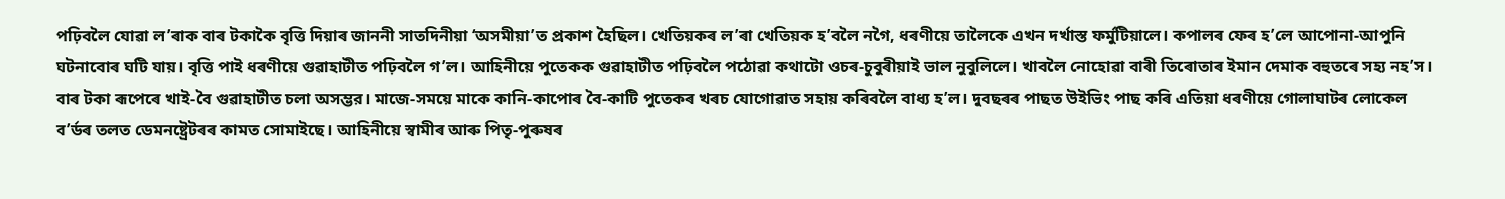পঢ়িবলৈ যোৱা ল’ৰাক বাৰ টকাকৈ বৃত্তি দিয়াৰ জাননী সাতদিনীয়া ‘অসমীয়া’ত প্রকাশ হৈছিল। খেতিয়কৰ ল’ৰা খেতিয়ক হ’বলৈ নগৈ, ধৰণীয়ে তালৈকে এখন দর্খাস্ত ফর্মুটিয়ালে। কপালৰ ফেৰ হ’লে আপোনা-আপুনি ঘটনাবোৰ ঘটি যায়। বৃত্তি পাই ধৰণীয়ে গুৱাহাটীত পঢ়িবলৈ গ’ল। আহিনীয়ে পুতেকক গুৱাহাটীত পঢ়িবলৈ পঠোৱা কথাটো ওচৰ-চুবুৰীয়াই ভাল নুবুলিলে। খাবলৈ নোহোৱা বাৰী তিৰোতাৰ ইমান দেমাক বহুতৰে সহ্য নহ’স। বাৰ টকা ৰূপেৰে খাই-বৈ গুৱাহাটীত চলা অসম্ভর। মাজে-সময়ে মাকে কানি-কাপোৰ বৈ-কাটি পুতেকৰ খৰচ যোগোৱাত সহায় কৰিবলৈ বাধ্য হ’ল। দুবছৰৰ পাছত উইভিং পাছ কৰি এতিয়া ধৰণীয়ে গোলাঘাটৰ লোকেল ব’ৰ্ডৰ তলত ডেমনষ্ট্ৰেটৰৰ কামত সোমাইছে। আহিনীয়ে স্বামীৰ আৰু পিতৃ-পুৰুষৰ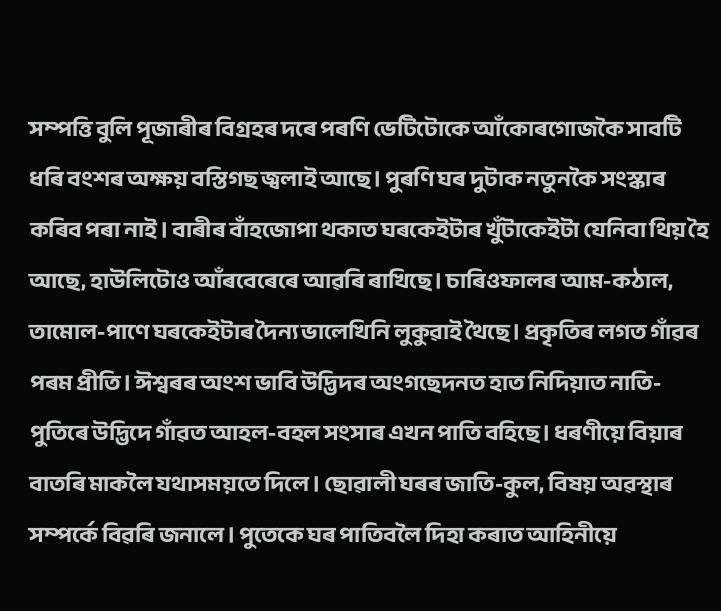সম্পত্তি বুলি পূজাৰীৰ বিগ্ৰহৰ দৰে পৰণি ভেটিটোকে আঁকোৰগোজকৈ সাবটি ধৰি বংশৰ অক্ষয় বস্তিগছ জ্বলাই আছে। পুৰণি ঘৰ দুটাক নতুনকৈ সংস্কাৰ কৰিব পৰা নাই। বাৰীৰ বাঁহজোপা থকাত ঘৰকেইটাৰ খুঁটাকেইটা যেনিবা থিয় হৈ আছে, হাউলিটোও আঁৰবেৰেৰে আৱৰি ৰাখিছে। চাৰিওফালৰ আম-কঠাল, তামোল-পাণে ঘৰকেইটাৰ দৈন্য ভালেখিনি লুকুৱাই থৈছে। প্রকৃতিৰ লগত গাঁৱৰ পৰম প্ৰীতি। ঈশ্বৰৰ অংশ ভাবি উদ্ভিদৰ অংগছেদনত হাত নিদিয়াত নাতি-পুতিৰে উদ্ভিদে গাঁৱত আহল-বহল সংসাৰ এখন পাতি বহিছে। ধৰণীয়ে বিয়াৰ বাতৰি মাকলৈ যথাসময়তে দিলে। ছোৱালী ঘৰৰ জাতি-কুল, বিষয় অৱস্থাৰ সম্পৰ্কে বিৱৰি জনালে। পুতেকে ঘৰ পাতিবলৈ দিহা কৰাত আহিনীয়ে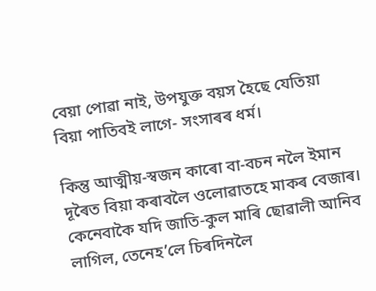বেয়া পোৱা নাই, উপযুক্ত বয়স হৈছে যেতিয়া বিয়া পাতিবই লাগে- সংসাৰৰ ধৰ্ম।

কিন্তু আত্মীয়-স্বজন কাৰো বা-বচন নলৈ ইমান দূৰৈত বিয়া কৰাবলৈ ওলোৱাতহে মাকৰ বেজাৰ। কেনেবাকৈ যদি জাতি-কুল মাৰি ছোৱালী আনিব লাগিল, তেনেহ’লে চিৰদিনলৈ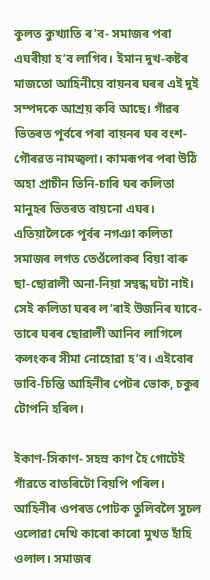কুলত কুখ্যাতি ৰ’ব- সমাজৰ পৰা এঘৰীয়া হ’ব লাগিব। ইমান দুখ-কষ্টৰ মাজতো আহিনীয়ে বায়নৰ ঘৰৰ এই দুই সম্পদকে আশ্রয় কবি আছে। গাঁৱৰ ভিতৰত পূৰ্বৰে পৰা বায়নৰ ঘৰ বংশ-গৌৰৱত নামজ্বলা। কামৰূপৰ পৰা উঠি অহা প্রাচীন তিনি-চাৰি ঘৰ কলিতা মানুহৰ ভিতৰত বায়নো এঘৰ। এতিয়ালৈকে পূৰ্বৰ নগঞা কলিতা সমাজৰ লগত তেওঁলোকৰ বিয়া বাৰু ছা-ছোৱালী অনা-নিয়া সম্বন্ধ ঘটা নাই। সেই কলিতা ঘৰৰ ল’ৰাই উজনিৰ যাবে-তাৰে ঘৰৰ ছোৱালী আনিব লাগিলে কলংকৰ সীমা নোহোৱা হ’ব। এইবোৰ ভাবি-চিন্তি আহিনীৰ পেটৰ ভোক, চকুৰ টোপনি হৰিল।

ইকাণ-সিকাণ- সহস্র কাণ হৈ গোটেই গাঁৱতে বাতৰিটো বিয়পি পৰিল। আহিনীৰ ওপৰত পোটক তুলিবলৈ সুচল ওলোৱা দেখি কাৰো কাৰো মুখত হাঁহি ওলাল। সমাজৰ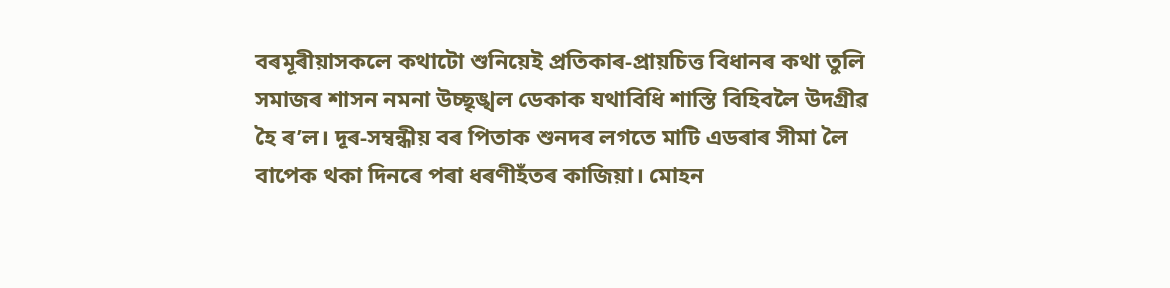বৰমূৰীয়াসকলে কথাটো শুনিয়েই প্ৰতিকাৰ-প্রায়চিত্ত বিধানৰ কথা তুলি সমাজৰ শাসন নমনা উচ্ছৃঙ্খল ডেকাক যথাবিধি শাস্তি বিহিবলৈ উদগ্ৰীৱ হৈ ৰ’ল। দূৰ-সম্বন্ধীয় বৰ পিতাক শুনদৰ লগতে মাটি এডৰাৰ সীমা লৈ বাপেক থকা দিনৰে পৰা ধৰণীহঁতৰ কাজিয়া। মোহন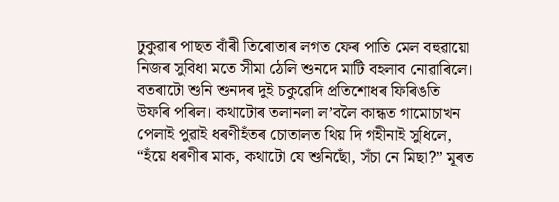ঢুকুৱাৰ পাছত বাঁৰী তিৰোতাৰ লগত ফেৰ পাতি মেল বহুৱায়ো নিজৰ সুবিধা মতে সীমা ঠেলি শুনদে মাটি বহলাব নোৱাৰিলে। বতৰাটো শুনি শুনদৰ দুই চকুৱেদি প্রতিশোধৰ ফিৰিঙতি উফৰি পৰিল। কথাটোৰ তলানলা ল’বলৈ কান্ধত গামোচাখন পেলাই পুৱাই ধৰণীহঁতৰ চোতালত থিয় দি গহীনাই সুধিলে, “হঁয়ে ধৰণীৰ মাক, কথাটো যে শুনিছোঁ, সঁচা নে মিছা?” মূৰত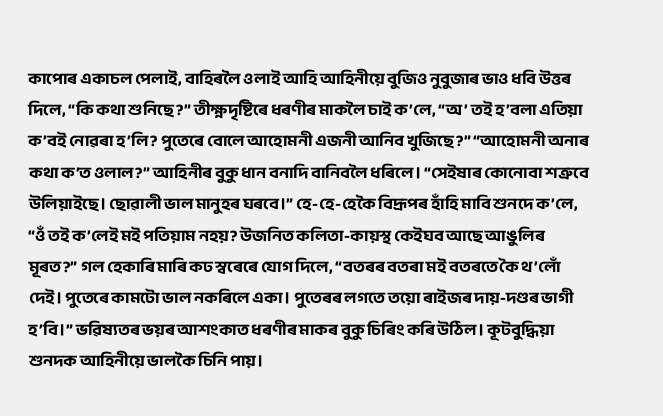কাপোৰ একাচল পেলাই, বাহিৰলৈ ওলাই আহি আহিনীয়ে বুজিও নুবুজাৰ ভাও ধবি উত্তৰ দিলে, “কি কথা শুনিছে?” তীক্ষ্ণদৃষ্টিৰে ধৰণীৰ মাকলৈ চাই ক’লে, “অ’ তই হ’বলা এতিয়া ক’বই নোৱৰা হ’লি? পুতেৰে বোলে আহোমনী এজনী আনিব খুজিছে?” “আহোমনী অনাৰ কথা ক’ত ওলাল?” আহিনীৰ বুকু ধান বনাদি বানিবলৈ ধৰিলে। “সেইষাৰ কোনোবা শত্রুবে উলিয়াইছে। ছোৱালী ভাল মানুহৰ ঘৰবে।” হে-হে-হেকৈ বিদ্রূপৰ হাঁহি মাবি শুনদে ক’লে, “ওঁ তই ক’লেই মই পতিয়াম নহয়? উজনিত কলিতা-কায়স্থ কেইঘব আছে আঙুলিৰ মূৰত?” গল হেকাৰি মাৰি কঢ স্বৰেৰে যোগ দিলে, “বতৰৰ বতৰা মই বতৰতে কৈ থ’লোঁ দেই। পুতেৰে কামটো ভাল নকৰিলে একা। পুতেৰৰ লগতে তয়ো ৰাইজৰ দায়-দণ্ডৰ ভাগী হ’বি।” ভৱিষ্যতৰ ভয়ৰ আশংকাত ধৰণীৰ মাকৰ বুকু চিৰিং কৰি উঠিল। কূটবুদ্ধিয়া শুনদক আহিনীয়ে ভালকৈ চিনি পায়।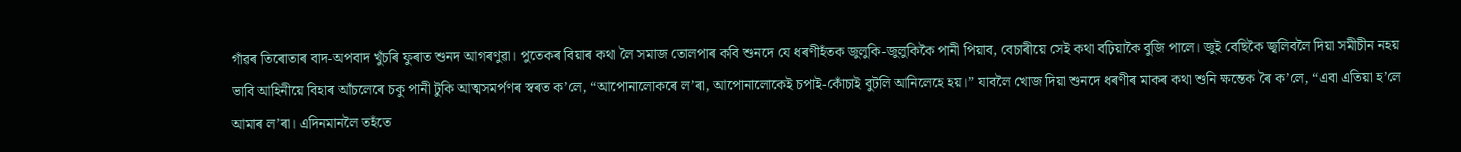গাঁৱৰ তিৰোতাৰ বাদ-অপবাদ খুঁচৰি ফুৰাত শুনদ আগৰণুৱা। পুতেকৰ বিয়াৰ কথা লৈ সমাজ তোলপাৰ কবি শুনদে যে ধৰণীহঁতক জুলুকি-জুলুকিকৈ পানী পিয়াব, বেচাৰীয়ে সেই কথা বঢ়িয়াকৈ বুজি পালে। জুই বেছিকৈ জ্বলিবলৈ দিয়া সমীচীন নহয় ভাবি আহিনীয়ে বিহাৰ আঁচলেৰে চকু পানী টুকি আত্মসমর্পণৰ স্বৰত ক’লে, “আপোনালোকৰে ল’ৰা, আপোনালোকেই চপাই-কোঁচাই বুটলি আনিলেহে হয়।” যাবলৈ খোজ দিয়া শুনদে ধৰণীৰ মাকৰ কথা শুনি ক্ষন্তেক ৰৈ ক’লে, “এবা এতিয়া হ’লে আমাৰ ল’ৰা। এদিনমানলৈ তহঁতে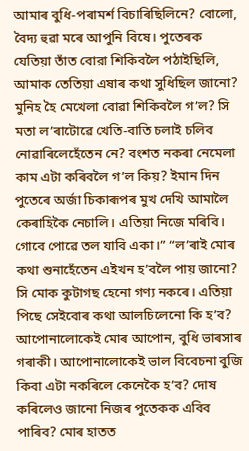আমাৰ বুধি-পৰামর্শ বিচাৰিছিলিনে? বোলো, বৈদ্য হুৱা মৰে আপুনি বিষে। পুতেৰক যেতিয়া তাঁত বোরা শিকিবলৈ পঠাইছিলি, আমাক তেতিয়া এষাৰ কথা সুধিছিল জানো? মুনিহ হৈ মেখেলা বোৱা শিকিবলৈ গ’ল? সি মতা ল’ৰাটোৱে খেতি-বাতি চলাই চলিব নোৱাৰিলেহেঁতেন নে? বংশত নকৰা নেমেলা কাম এটা কৰিবলৈ গ’ল কিয়? ইমান দিন পুতেৰে অৰ্জা চিকাৰূপৰ মুখ দেখি আমালৈ কেৰাহিকৈ নেচালি। এতিয়া নিজে মৰিবি। গোবে পোৱে তল যাবি একা।” “ল’ৰাই মোৰ কথা শুনাহেঁতেন এইখন হ’বলৈ পায় জানো? সি মোক কুটাগছ হেনো গণ্য নকৰে। এতিয়া পিছে সেইবোৰ কথা আলচিলেনো কি হ’ব? আপোনালোকেই মোৰ আপোন, বুধি ভাৰসাৰ গৰাকী। আপোনালোকেই ভাল বিবেচনা বুজি কিবা এটা নকৰিলে কেনেকৈ হ’ব? দোষ কৰিলেও জানো নিজৰ পুতেকক এবিব পাৰিব? মোৰ হাতত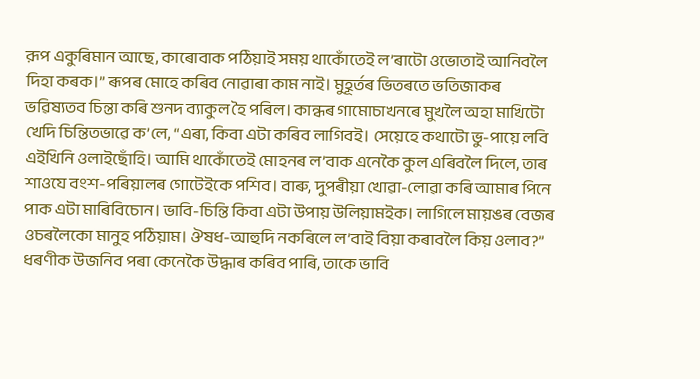রূপ একুৰিমান আছে, কাৰোবাক পঠিয়াই সময় থাকোঁতেই ল’ৰাটো ওভোতাই আনিবলৈ দিহা কৰক।” ৰূপৰ মোহে কৰিব নোৱাৰা কাম নাই। মুহূর্তৰ ভিতৰতে ভতিজাকৰ ভৱিষ্যতব চিন্তা কৰি শুনদ ব্যাকুল হৈ পৰিল। কান্ধৰ গামোচাখনৰে মুখলৈ অহা মাখিটো খেদি চিন্তিতভাৱে ক’লে, “এৰা, কিবা এটা কৰিব লাগিবই। সেয়েহে কথাটো ভু-পায়ে লবি এইখিনি ওলাইছোঁহি। আমি থাকোঁতেই মোহনৰ ল’বাক এনেকৈ কুল এৰিবলৈ দিলে, তাৰ শাওযে বংশ-পৰিয়ালৰ গোটেইকে পশিব। বাৰু, দুপৰীয়া খোৱা-লোৱা কৰি আমাৰ পিনে পাক এটা মাৰিবিচোন। ভাবি-চিন্তি কিবা এটা উপায় উলিয়ামইক। লাগিলে মায়ঙৰ বেজৰ ওচৰলৈকো মানুহ পঠিয়াম। ঔষধ-আহুদি নকৰিলে ল’বাই বিয়া কৰাবলৈ কিয় ওলাব?” ধৰণীক উজনিব পৰা কেনেকৈ উদ্ধাৰ কৰিব পাৰি, তাকে ভাবি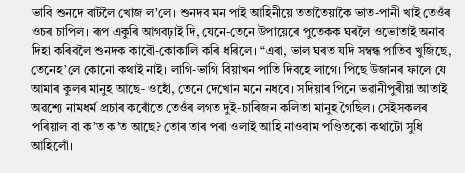ভাবি শুনদে বাটলৈ খোজ ল’লে। শুনদব মন পাই আহিনীয়ে ততাতৈয়াকৈ ভাত-পানী খাই তেওঁৰ ওচৰ চাপিল। ৰূপ একুৰি আগবঢ়াই দি, যেনে-তেনে উপায়েৰে পুতেকক ঘৰলৈ ওভোতাই অনাব দিহা কৰিবলৈ শুনদক কাবৌ-কোকালি কৰি ধৰিলে। “এৰা, ভাল ঘৰত যদি সম্বন্ধ পাতিব খুজিছে, তেনেহ’লে কোনো কথাই নাই। লাগি-ভাগি বিয়াখন পাতি দিবহে লাগে। পিছে উজানৰ ফালে যে আমাৰ কুলৰ মানুহ আছে- ওহোঁ, তেনে দেখোন মনে নধবে। সদিয়াৰ পিনে ভৱানীপুৰীয়া আতাই অৱশ্যে নামধৰ্ম প্ৰচাৰ কৰোঁতে তেওঁৰ লগত দুই-চাৰিজন কলিতা মানুহ গৈছিল। সেইসকলৰ পৰিয়াল বা ক’ত ক’ত আছে? তোৰ তাৰ পৰা ওলাই আহি নাওবাম পণ্ডিতকো কথাটো সুধি আহিলোঁ।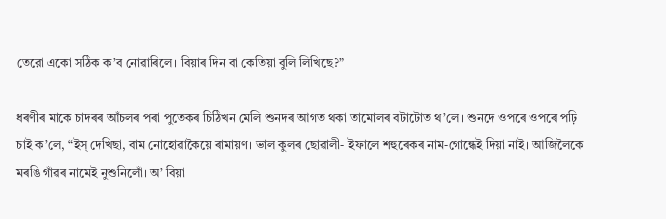তেরো একো সঠিক ক’ব নোৱাৰিলে। বিয়াৰ দিন বা কেতিয়া বুলি লিখিছে?”

ধৰণীৰ মাকে চাদৰৰ আঁচলৰ পৰা পুতেকৰ চিঠিখন মেলি শুনদৰ আগত থকা তামোলৰ বটাটোত থ’লে। শুনদে ওপৰে ওপৰে পঢ়ি চাই ক’লে, “ইস্ দেখিছা, বাম নোহোৱাকৈয়ে ৰামায়ণ। ভাল কুলৰ ছোৱালী- ইফালে শহুৰেকৰ নাম-গোন্ধেই দিয়া নাই। আজিলৈকে মৰঙি গাঁৱৰ নামেই নুশুনিলোঁ। অ’ বিয়া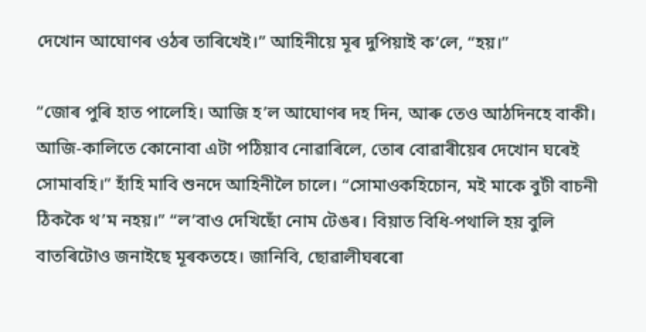দেখোন আঘোণৰ ওঠৰ তাৰিখেই।” আহিনীয়ে মূৰ দুপিয়াই ক’লে, “হয়।”

“জোৰ পুৰি হাত পালেহি। আজি হ’ল আঘোণৰ দহ দিন, আৰু তেও আঠদিনহে বাকী। আজি-কালিতে কোনোবা এটা পঠিয়াব নোৱাৰিলে, তোৰ বোৱাৰীয়েৰ দেখোন ঘৰেই সোমাবহি।” হাঁহি মাবি শুনদে আহিনীলৈ চালে। “সোমাওকহিচোন, মই মাকে বুটী বাচনী ঠিককৈ থ’ম নহয়।” “ল’বাও দেখিছোঁ নোম টেঙৰ। বিয়াত বিধি-পথালি হয় বুলি বাতৰিটোও জনাইছে মূৰকতহে। জানিবি, ছোৱালীঘৰৰো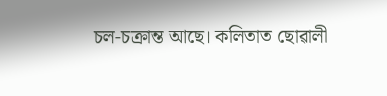চল-চক্রান্ত আছে। কলিতাত ছোৱালী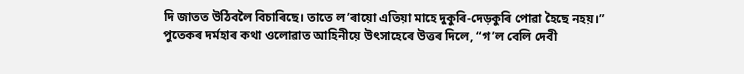দি জাতত উঠিবলৈ বিচাৰিছে। তাতে ল’ৰায়ো এতিয়া মাহে দুকুৰি-দেড়কুৰি পোৱা হৈছে নহয়।” পুতেকৰ দৰ্মহাৰ কথা ওলোৱাত আহিনীয়ে উৎসাহেৰে উত্তৰ দিলে, “গ’ল বেলি দেবী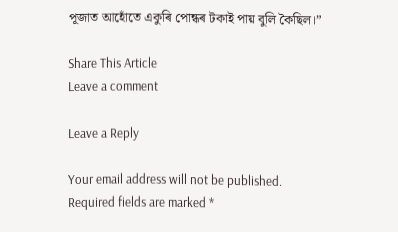পূজাত আহোঁতে একুৰি পোন্ধৰ টকাই পায় বুলি কৈছিল।”

Share This Article
Leave a comment

Leave a Reply

Your email address will not be published. Required fields are marked *